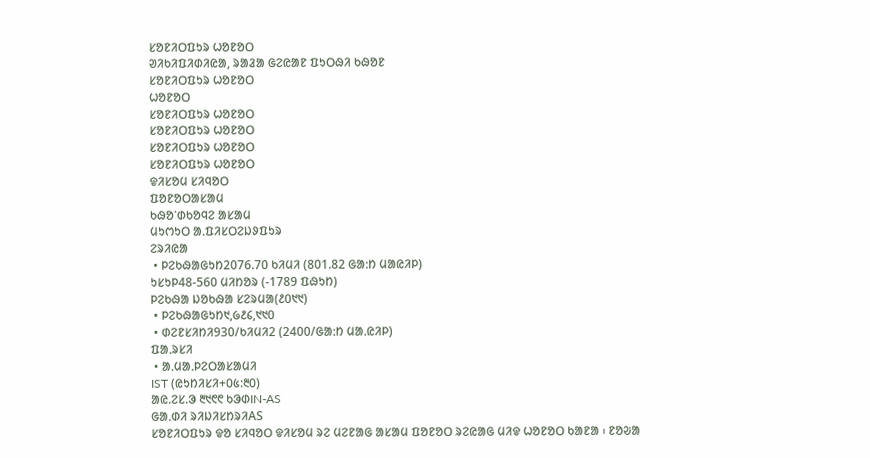ᱥᱚᱱᱤᱛᱯᱩᱨ ᱦᱚᱱᱚᱛ
ᱣᱤᱠᱤᱯᱤᱰᱤᱭᱟ, ᱨᱟᱲᱟ ᱜᱮᱭᱟᱱ ᱯᱩᱛᱷᱤ ᱠᱷᱚᱱ
ᱥᱚᱱᱤᱛᱯᱩᱨ ᱦᱚᱱᱚᱛ
ᱦᱚᱱᱚᱛ
ᱥᱚᱱᱤᱛᱯᱩᱨ ᱦᱚᱱᱚᱛ
ᱥᱚᱱᱤᱛᱯᱩᱨ ᱦᱚᱱᱚᱛ
ᱥᱚᱱᱤᱛᱯᱩᱨ ᱦᱚᱱᱚᱛ
ᱥᱚᱱᱤᱛᱯᱩᱨ ᱦᱚᱱᱚᱛ
ᱫᱤᱥᱚᱢ ᱥᱤᱧᱚᱛ
ᱯᱚᱱᱚᱛᱟᱥᱟᱢ
ᱠᱷᱚᱸᱰᱠᱚᱧᱮ ᱟᱥᱟᱢ
ᱢᱩᱬᱩᱛ ᱟᱹᱯᱤᱥᱛᱮᱡᱽᱯᱩᱨ
ᱮᱨᱤᱭᱟ
 • ᱞᱮᱠᱷᱟᱜᱩᱴ2076.70 ᱠᱤᱢᱤ (801.82 ᱜᱟᱺᱴ ᱢᱟᱭᱤᱞ)
ᱩᱥᱩᱞ48-560 ᱢᱤᱴᱚᱨ (-1789 ᱯᱷᱩᱴ)
ᱞᱮᱠᱷᱟ ᱡᱚᱠᱷᱟ ᱥᱮᱨᱢᱟ(᱒᱐᱑᱑)
 • ᱞᱮᱠᱷᱟᱜᱩᱴ᱑,᱙᱒᱔,᱑᱑᱐
 • ᱰᱮᱱᱥᱤᱴᱤ930/ᱠᱤᱢᱤ2 (2400/ᱜᱟᱺᱴ ᱢᱟᱹᱭᱤᱞ)
ᱯᱟᱹᱨᱥᱤ
 • ᱟᱹᱢᱟᱹᱞᱮᱛᱟᱥᱟᱢᱤ
IST (ᱭᱩᱴᱤᱥᱤ+᱐᱕:᱓᱐)
ᱟᱭ.ᱮᱥ.ᱳ ᱓᱑᱖᱖ ᱠᱳᱰIN-AS
ᱜᱟᱹᱰᱤ ᱨᱤᱡᱤᱥᱴᱨᱤAS
ᱥᱚᱱᱤᱛᱯᱩᱨ ᱫᱚ ᱥᱤᱧᱚᱛ ᱫᱤᱥᱚᱢ ᱨᱮ ᱢᱮᱱᱟᱜ ᱟᱥᱟᱢ ᱯᱚᱱᱚᱛ ᱨᱮᱭᱟᱜ ᱢᱤᱫ ᱦᱚᱱᱚᱛ ᱠᱟᱱᱟ ᱾ ᱱᱚᱶᱟ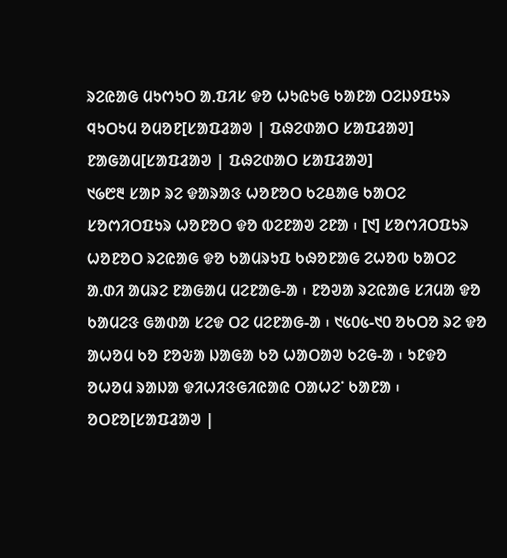ᱨᱮᱭᱟᱜ ᱢᱩᱬᱩᱛ ᱟᱹᱯᱤᱥ ᱫᱚ ᱦᱩᱭᱩᱜ ᱠᱟᱱᱟ ᱛᱮᱡᱽᱯᱩᱨ
ᱧᱩᱛᱩᱢ ᱚᱢᱚᱱ[ᱥᱟᱯᱲᱟᱣ | ᱯᱷᱮᱰᱟᱛ ᱥᱟᱯᱲᱟᱣ]
ᱱᱟᱜᱟᱢ[ᱥᱟᱯᱲᱟᱣ | ᱯᱷᱮᱰᱟᱛ ᱥᱟᱯᱲᱟᱣ]
᱑᱙᱘᱓ ᱥᱟᱞ ᱨᱮ ᱫᱟᱨᱟᱝ ᱦᱚᱱᱚᱛ ᱠᱮᱪᱟᱜ ᱠᱟᱛᱮ ᱥᱚᱬᱤᱛᱯᱩᱨ ᱦᱚᱱᱚᱛ ᱫᱚ ᱵᱮᱱᱟᱣ ᱮᱱᱟ ᱾ [᱑] ᱥᱚᱬᱤᱛᱯᱩᱨ ᱦᱚᱱᱚᱛ ᱨᱮᱭᱟᱜ ᱫᱚ ᱠᱟᱢᱨᱩᱯ ᱠᱷᱚᱱᱟᱜ ᱮᱦᱚᱵ ᱠᱟᱛᱮ ᱟᱹᱰᱤ ᱟᱢᱨᱮ ᱱᱟᱜᱟᱢ ᱢᱮᱱᱟᱜ-ᱟ ᱾ ᱱᱚᱣᱟ ᱨᱮᱭᱟᱜ ᱥᱤᱢᱟ ᱫᱚ ᱠᱟᱢᱮᱝ ᱜᱟᱰᱟ ᱥᱮᱫ ᱛᱮ ᱢᱮᱱᱟᱜ-ᱟ ᱾ ᱑᱕᱐᱕-᱑᱐ ᱚᱠᱛᱚ ᱨᱮ ᱫᱚ ᱟᱦᱚᱢ ᱠᱚ ᱱᱚᱶᱟ ᱡᱟᱜᱟ ᱠᱚ ᱦᱟᱛᱟᱣ ᱠᱮᱜ-ᱟ ᱾ ᱩᱱᱫᱚ ᱚᱦᱚᱢ ᱨᱟᱡᱟ ᱫᱤᱦᱤᱝᱜᱤᱭᱟᱭ ᱛᱟᱦᱮᱸ ᱠᱟᱱᱟ ᱾
ᱚᱛᱱᱚ[ᱥᱟᱯᱲᱟᱣ |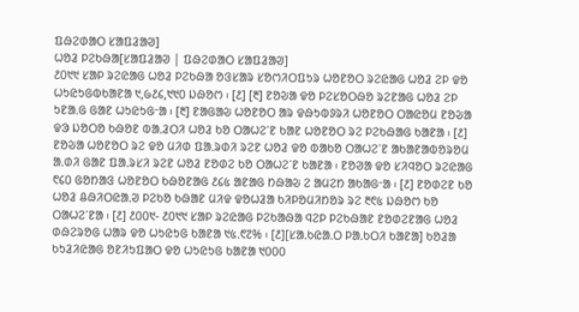ᱯᱷᱮᱰᱟᱛ ᱥᱟᱯᱲᱟᱣ]
ᱦᱚᱲ ᱞᱮᱠᱷᱟ[ᱥᱟᱯᱲᱟᱣ | ᱯᱷᱮᱰᱟᱛ ᱥᱟᱯᱲᱟᱣ]
᱒᱐᱑᱑ ᱥᱟᱞ ᱨᱮᱭᱟᱜ ᱦᱚᱲ ᱞᱮᱠᱷᱟ ᱚᱝᱥᱟᱨ ᱥᱚᱬᱤᱛᱯᱩᱨ ᱦᱚᱱᱚᱛ ᱨᱮᱭᱟᱜ ᱦᱚᱲ ᱮᱞ ᱫᱚ ᱦᱩᱭᱩᱜᱵᱠᱟᱱᱟ ᱑,᱙᱒᱔,᱑᱑᱐ ᱡᱷᱚᱬ ᱾ [᱒] [᱓] ᱱᱚᱶᱟ ᱫᱚ ᱞᱮᱥᱚᱛᱷᱚ ᱨᱮᱱᱟᱜ ᱦᱚᱲ ᱮᱞ ᱩᱱᱟᱹᱜ ᱜᱟᱱ ᱦᱩᱭᱩᱜᱼᱟ ᱾ [᱓] ᱱᱟᱜᱟᱶ ᱦᱚᱱᱚᱛ ᱟᱨ ᱫᱷᱩᱵᱽᱨᱤ ᱦᱚᱱᱚᱛ ᱛᱟᱭᱚᱢ ᱱᱚᱶᱟ ᱫᱳ ᱡᱚᱛᱚ ᱠᱷᱚᱱ ᱵᱟᱹᱲᱛᱤ ᱦᱚᱲ ᱠᱚ ᱛᱟᱦᱮᱸᱱ ᱠᱟᱱ ᱦᱚᱱᱚᱛ ᱨᱮ ᱞᱮᱠᱷᱟᱜ ᱠᱟᱱᱟ ᱾ [᱒] ᱱᱚᱶᱟ ᱦᱚᱱᱚᱛ ᱨᱮ ᱫᱚ ᱢᱤᱰ ᱯᱟᱹᱨᱰᱤ ᱨᱮᱱ ᱦᱚᱲ ᱫᱚ ᱵᱟᱠᱚ ᱛᱟᱦᱮᱸᱱ ᱟᱠᱟᱱᱟᱵᱚᱨᱚᱢ ᱟᱹᱰᱤ ᱜᱟᱱ ᱯᱟᱹᱨᱥᱤ ᱨᱮᱱ ᱦᱚᱲ ᱱᱚᱰᱮ ᱠᱚ ᱛᱟᱦᱮᱸᱱ ᱠᱟᱱᱟ ᱾ ᱱᱚᱣᱟ ᱫᱚ ᱥᱤᱧᱚᱛ ᱨᱮᱭᱟᱜ ᱖᱔᱐ ᱜᱚᱴᱟᱝ ᱦᱚᱱᱚᱛ ᱠᱷᱚᱱᱟᱜ ᱒᱔᱕ ᱟᱱᱟᱜ ᱴᱷᱟᱶ ᱮ ᱟᱢᱮᱴ ᱟᱠᱟᱜᱼᱟ ᱾ [᱒] ᱱᱚᱰᱮᱱ ᱠᱚ ᱦᱚᱲ ᱪᱷᱤᱛᱭᱟᱹᱣ ᱞᱮᱠᱚ ᱠᱷᱟᱱ ᱢᱤᱫ ᱫᱚᱦᱲᱟ ᱠᱤᱞᱚᱢᱤᱴᱚᱨ ᱨᱮ ᱓᱖᱕ ᱡᱷᱚᱬ ᱠᱚ ᱛᱟᱦᱮᱸᱱᱟ ᱾ [᱒] ᱒᱐᱐᱑- ᱒᱐᱑᱑ ᱥᱟᱞ ᱨᱮᱭᱟᱜ ᱞᱮᱠᱟᱷᱟ ᱧᱮᱞ ᱞᱮᱠᱷᱟᱱ ᱱᱚᱰᱮᱱᱟᱜ ᱦᱚᱲ ᱰᱷᱮᱨᱚᱜ ᱦᱟᱨ ᱫᱚ ᱦᱩᱭᱩᱜ ᱠᱟᱱᱟ ᱑᱕ᱹ᱖᱗% ᱾ [᱒][ᱥᱟᱹᱠᱭᱟᱹᱛ ᱞᱟᱹᱠᱛᱤ ᱠᱟᱱᱟ] ᱠᱚᱲᱟ ᱠᱩᱲᱤᱭᱟᱜ ᱚᱱᱤᱩᱯᱟᱛ ᱫᱚ ᱦᱩᱭᱩᱜ ᱠᱟᱱᱟ ᱑᱐᱐᱐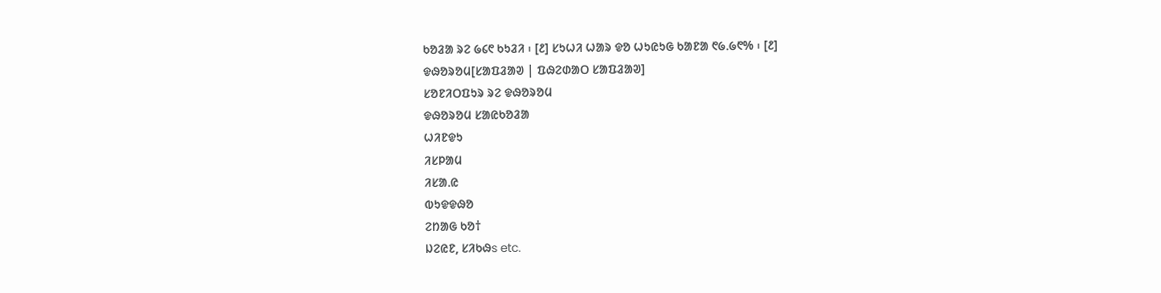ᱠᱚᱲᱟ ᱨᱮ ᱙᱔᱖ ᱠᱩᱲᱤ ᱾ [᱒] ᱥᱩᱦᱤ ᱦᱟᱨ ᱫᱚ ᱦᱩᱭᱩᱜ ᱠᱟᱱᱟ ᱖᱙ᱹ᱙᱖% ᱾ [᱒]
ᱫᱷᱚᱨᱚᱢ[ᱥᱟᱯᱲᱟᱣ | ᱯᱷᱮᱰᱟᱛ ᱥᱟᱯᱲᱟᱣ]
ᱥᱚᱱᱤᱛᱯᱩᱨ ᱨᱮ ᱫᱷᱚᱨᱚᱢ
ᱫᱷᱚᱨᱚᱢ ᱥᱟᱭᱠᱚᱲᱟ
ᱦᱤᱱᱫᱩ
ᱤᱥᱞᱟᱢ
ᱤᱥᱟᱹᱭ
ᱵᱩᱫᱫᱷᱚ
ᱮᱴᱟᱜ ᱠᱚ†
ᱡᱮᱭᱱ, ᱥᱤᱠᱷs etc.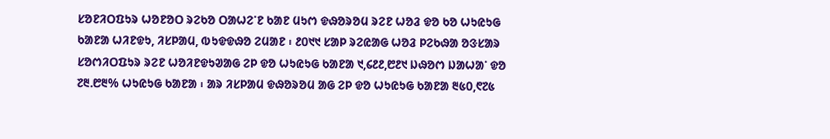ᱥᱚᱱᱤᱛᱯᱩᱨ ᱦᱚᱱᱚᱛ ᱨᱮᱠᱚ ᱛᱟᱦᱮᱸᱱ ᱠᱟᱱ ᱢᱩᱬ ᱫᱷᱚᱨᱚᱢ ᱨᱮᱱ ᱦᱚᱲ ᱫᱚ ᱠᱚ ᱦᱩᱭᱩᱜ ᱠᱟᱱᱟ ᱦᱤᱱᱫᱩ, ᱤᱥᱞᱟᱢ, ᱵᱩᱫᱫᱷᱚ ᱮᱢᱟᱱ ᱾ ᱒᱐᱑᱑ ᱥᱟᱞ ᱨᱮᱭᱟᱜ ᱦᱚᱲ ᱞᱮᱠᱷᱟ ᱚᱝᱥᱟᱨ ᱥᱚᱬᱤᱛᱯᱩᱨ ᱨᱮᱱ ᱦᱚᱤᱱᱫᱩᱣᱟᱜ ᱮᱞ ᱫᱚ ᱦᱩᱭᱩᱜ ᱠᱟᱱᱟ ᱑,᱔᱒᱒,᱘᱒᱑ ᱡᱷᱚᱬ ᱡᱟᱦᱟᱸ ᱫᱚ ᱗᱓ᱹ᱘᱓% ᱦᱩᱭᱩᱜ ᱠᱟᱱᱟ ᱾ ᱟᱨ ᱤᱥᱞᱟᱢ ᱫᱷᱚᱨᱚᱢ ᱟᱜ ᱮᱞ ᱫᱚ ᱦᱩᱭᱩᱜ ᱠᱟᱱᱟ ᱓᱕᱐,᱖᱗᱕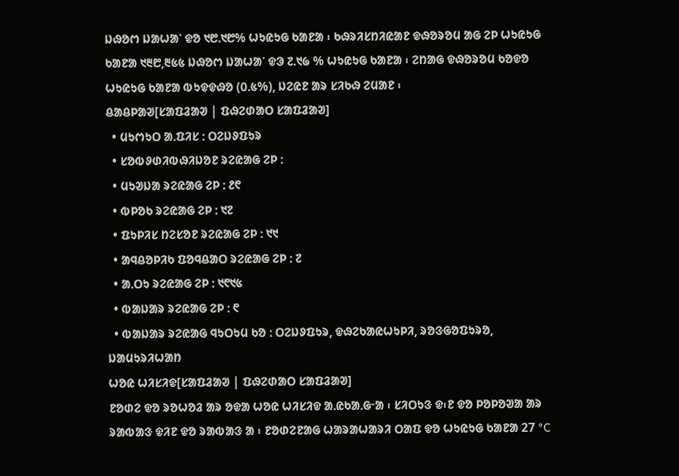ᱡᱷᱚᱬ ᱡᱟᱦᱟᱸ ᱫᱚ ᱑᱘ᱹ᱑᱘% ᱦᱩᱭᱩᱜ ᱠᱟᱱᱟ ᱾ ᱠᱷᱨᱤᱥᱴᱤᱭᱟᱱ ᱫᱷᱚᱨᱚᱢ ᱟᱜ ᱮᱞ ᱦᱩᱭᱩᱜ ᱠᱟᱱᱟ ᱑᱓᱘,᱓᱕᱕ ᱡᱷᱚᱬ ᱡᱟᱦᱟᱸ ᱫᱳ ᱗ᱹ᱑᱙ % ᱦᱩᱭᱩᱜ ᱠᱟᱱᱟ ᱾ ᱮᱴᱟᱜ ᱫᱷᱚᱨᱚᱢ ᱠᱚᱫᱚ ᱦᱩᱭᱩᱜ ᱠᱟᱱᱟ ᱵᱩᱫᱫᱷᱚ (᱐ᱹ᱕%), ᱡᱮᱭᱱ ᱟᱨ ᱥᱤᱠᱷ ᱮᱢᱟᱱ ᱾
ᱪᱟᱪᱞᱟᱣ[ᱥᱟᱯᱲᱟᱣ | ᱯᱷᱮᱰᱟᱛ ᱥᱟᱯᱲᱟᱣ]
  • ᱢᱩᱬᱩᱛ ᱟᱹᱯᱤᱥ ᱺ ᱛᱮᱡᱽᱯᱩᱨ
  • ᱥᱚᱵᱽᱰᱤᱵᱷᱤᱡᱚᱱ ᱨᱮᱭᱟᱜ ᱮᱞ ᱺ
  • ᱢᱩᱣᱡᱟ ᱨᱮᱭᱟᱜ ᱮᱞ ᱺ ᱒᱖
  • ᱵᱞᱚᱠ ᱨᱮᱭᱟᱜ ᱮᱞ ᱺ ᱑᱗
  • ᱯᱩᱞᱤᱥ ᱴᱮᱥᱚᱱ ᱨᱮᱭᱟᱜ ᱮᱞ ᱺ ᱑᱑
  • ᱟᱧᱪᱚᱞᱤᱠ ᱯᱚᱧᱪᱟᱛ ᱨᱮᱭᱟᱜ ᱮᱞ ᱺ ᱗
  • ᱟᱹᱛᱩ ᱨᱮᱭᱟᱜ ᱮᱞ ᱺ ᱑᱖᱑᱕
  • ᱵᱟᱡᱟᱨ ᱨᱮᱭᱟᱜ ᱮᱞ ᱺ ᱖
  • ᱵᱟᱡᱟᱨ ᱨᱮᱭᱟᱜ ᱧᱩᱛᱩᱢ ᱠᱚ ᱺ ᱛᱮᱡᱽᱯᱩᱨ, ᱫᱷᱮᱠᱟᱭᱦᱩᱞᱤ, ᱨᱚᱝᱜᱚᱯᱩᱨᱚ, ᱡᱟᱢᱩᱨᱤᱦᱟᱴ
ᱦᱚᱭ ᱦᱤᱥᱤᱫ[ᱥᱟᱯᱲᱟᱣ | ᱯᱷᱮᱰᱟᱛ ᱥᱟᱯᱲᱟᱣ]
ᱱᱚᱰᱮ ᱫᱚ ᱨᱚᱦᱚᱲ ᱟᱨ ᱚᱫᱟ ᱦᱚᱭ ᱦᱤᱥᱤᱫ ᱟᱹᱭᱠᱟᱹᱜᱼᱟ ᱾ ᱥᱤᱛᱩᱝ ᱫ᱾ᱱ ᱫᱚ ᱞᱚᱞᱚᱣᱟ ᱟᱨ ᱨᱟᱵᱟᱝ ᱫᱤᱱ ᱫᱚ ᱨᱟᱵᱟᱝ ᱟ ᱾ ᱱᱚᱰᱮᱱᱟᱜ ᱦᱟᱨᱟᱦᱟᱨᱤ ᱛᱟᱯ ᱫᱚ ᱦᱩᱭᱩᱜ ᱠᱟᱱᱟ 27 °C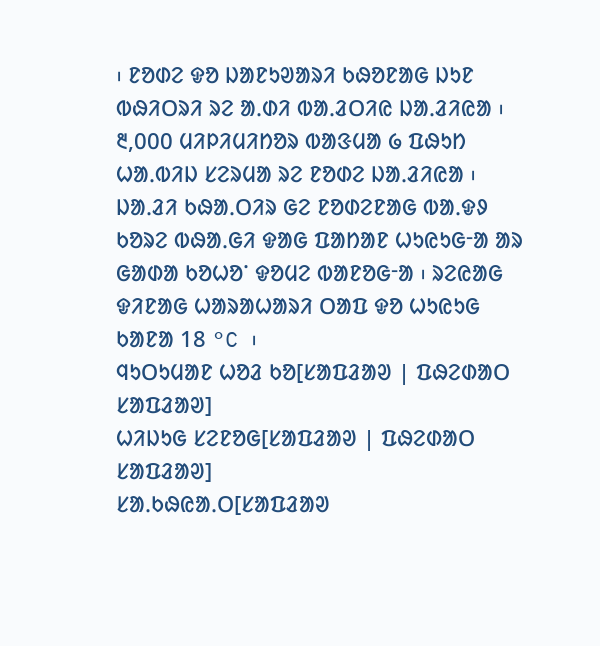᱾ ᱱᱚᱰᱮ ᱫᱚ ᱡᱟᱱᱩᱣᱟᱨᱤ ᱠᱷᱚᱱᱟᱜ ᱡᱩᱱ ᱵᱷᱤᱛᱨᱤ ᱨᱮ ᱟᱹᱰᱤ ᱵᱟᱹᱲᱛᱤᱭ ᱡᱟᱹᱲᱤᱭᱟ ᱾ ᱓,᱐᱐᱐ ᱢᱤᱞᱤᱢᱤᱴᱚᱨ ᱵᱟᱝᱢᱟ ᱙ ᱯᱷᱩᱴ ᱦᱟᱹᱵᱤᱡ ᱥᱮᱨᱢᱟ ᱨᱮ ᱱᱚᱰᱮ ᱡᱟᱹᱲᱤᱭᱟ ᱾ ᱡᱟᱹᱲᱤ ᱠᱷᱟᱹᱛᱤᱨ ᱜᱮ ᱱᱚᱰᱮᱱᱟᱜ ᱵᱟᱹᱫᱽ ᱠᱚᱨᱮ ᱵᱷᱟᱹᱜᱤ ᱫᱟᱜ ᱯᱟᱴᱟᱱ ᱦᱩᱭᱩᱜᱼᱟ ᱟᱨ ᱜᱟᱰᱟ ᱠᱚᱦᱚᱸ ᱫᱚᱢᱮ ᱵᱟᱱᱚᱜᱼᱟ ᱾ ᱨᱮᱭᱟᱜ ᱫᱤᱱᱟᱜ ᱦᱟᱨᱟᱦᱟᱨᱤ ᱛᱟᱯ ᱫᱚ ᱦᱩᱭᱩᱜ ᱠᱟᱱᱟ 18 °C ᱾
ᱧᱩᱛᱩᱢᱟᱱ ᱦᱚᱲ ᱠᱚ[ᱥᱟᱯᱲᱟᱣ | ᱯᱷᱮᱰᱟᱛ ᱥᱟᱯᱲᱟᱣ]
ᱦᱤᱡᱩᱜ ᱥᱮᱱᱚᱜ[ᱥᱟᱯᱲᱟᱣ | ᱯᱷᱮᱰᱟᱛ ᱥᱟᱯᱲᱟᱣ]
ᱥᱟᱹᱠᱷᱭᱟᱹᱛ[ᱥᱟᱯᱲᱟᱣ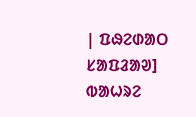| ᱯᱷᱮᱰᱟᱛ ᱥᱟᱯᱲᱟᱣ]
ᱵᱟᱦᱨᱮ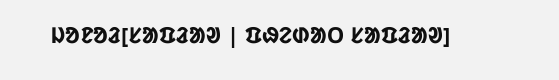ᱡᱚᱱᱚᱲ[ᱥᱟᱯᱲᱟᱣ | ᱯᱷᱮᱰᱟᱛ ᱥᱟᱯᱲᱟᱣ]